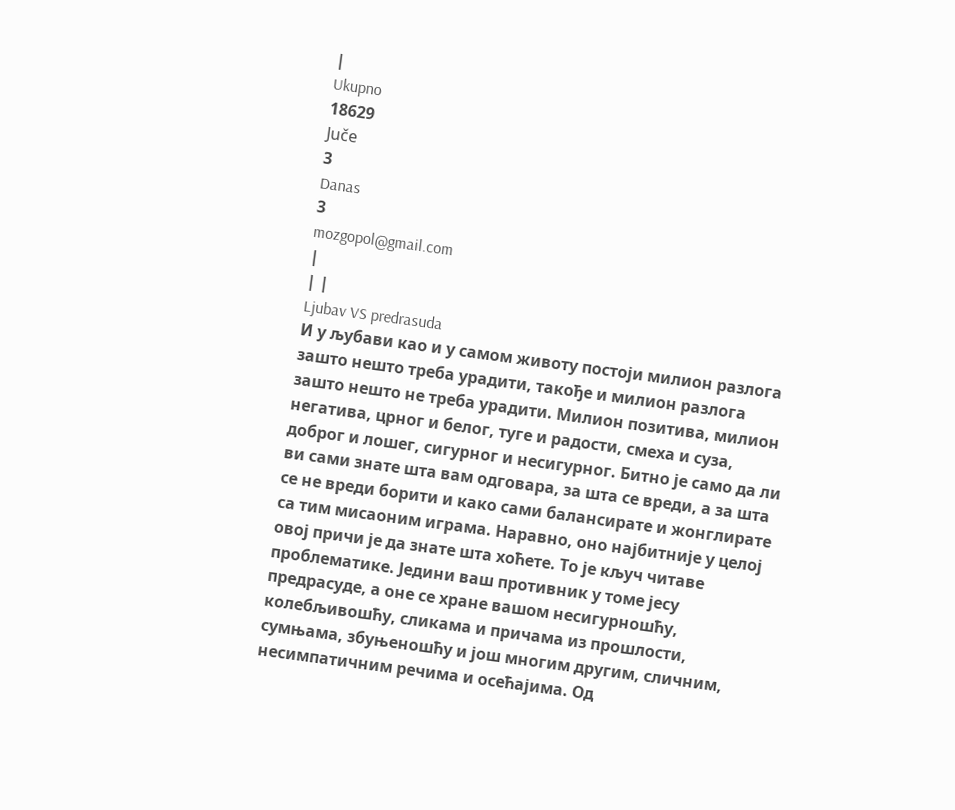|
Ukupno
18629
Juče
3
Danas
3
mozgopol@gmail.com
|
| |
Ljubav VS predrasuda
И у љубави као и у самом животу постоји милион разлога зашто нешто треба урадити, такође и милион разлога зашто нешто не треба урадити. Милион позитива, милион негатива, црног и белог, туге и радости, смеха и суза, доброг и лошег, сигурног и несигурног. Битно је само да ли ви сами знате шта вам одговара, за шта се вреди, а за шта се не вреди борити и како сами балансирате и жонглирате са тим мисаоним играма. Наравно, оно најбитније у целој овој причи је да знате шта хоћете. То је кључ читаве проблематике. Једини ваш противник у томе јесу предрасуде, а оне се хране вашом несигурношћу, колебљивошћу, сликама и причама из прошлости, сумњама, збуњеношћу и још многим другим, сличним, несимпатичним речима и осећајима. Од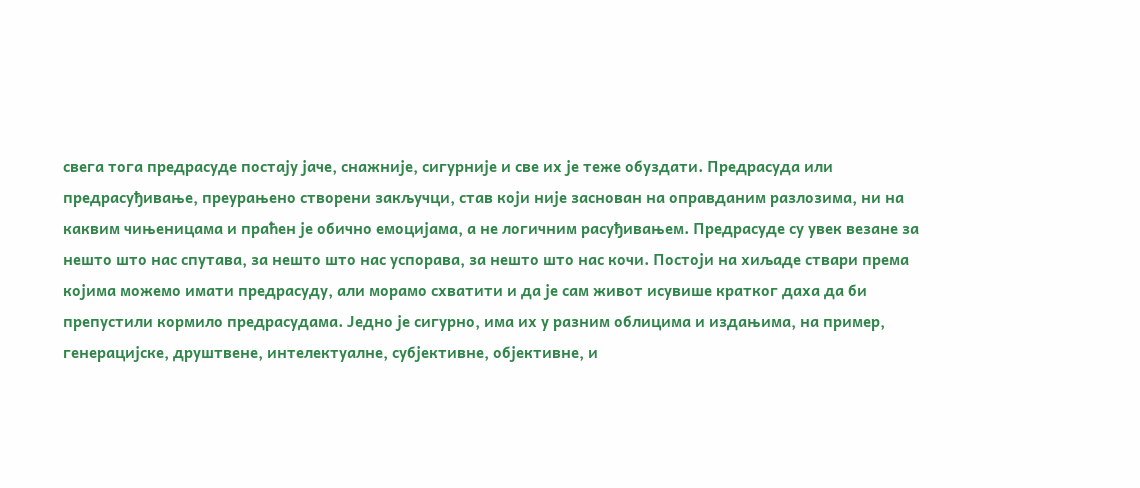свега тога предрасуде постају јаче, снажније, сигурније и све их је теже обуздати. Предрасуда или предрасуђивање, преурањено створени закључци, став који није заснован на оправданим разлозима, ни на каквим чињеницама и праћен је обично емоцијама, а не логичним расуђивањем. Предрасуде су увек везане за нешто што нас спутава, за нешто што нас успорава, за нешто што нас кочи. Постоји на хиљаде ствари према којима можемо имати предрасуду, али морамо схватити и да је сам живот исувише кратког даха да би препустили кормило предрасудама. Једно је сигурно, има их у разним облицима и издањима, на пример, генерацијске, друштвене, интелектуалне, субјективне, објективне, и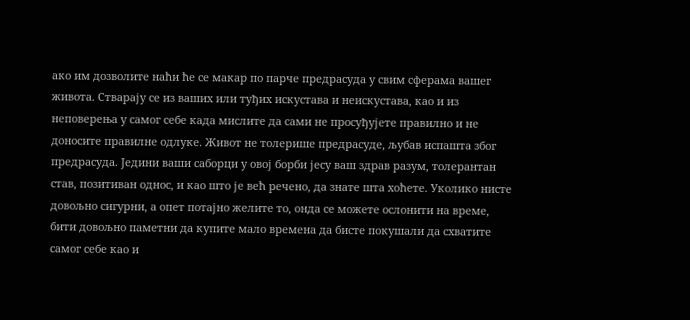ако им дозволите наћи ће се макар по парче предрасуда у свим сферама вашег живота. Стварају се из ваших или туђих искустава и неискустава, као и из неповерења у самог себе када мислите да сами не просуђујете правилно и не доносите правилне одлуке. Живот не толерише предрасуде, љубав испашта због предрасуда. Једини ваши саборци у овој борби јесу ваш здрав разум, толерантан став, позитиван однос, и као што је већ речено, да знате шта хоћете. Уколико нисте довољно сигурни, а опет потајно желите то, онда се можете ослонити на време, бити довољно паметни да купите мало времена да бисте покушали да схватите самог себе као и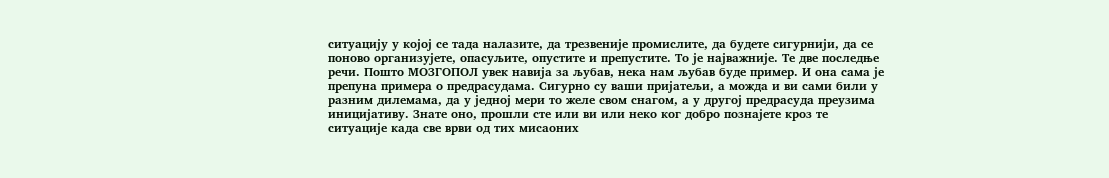ситуацију у којој се тада налазите, да трезвеније промислите, да будете сигурнији, да се поново организујете, опасуљите, опустите и препустите. То је најважније. Те две последње речи. Пошто МОЗГОПОЛ увек навија за љубав, нека нам љубав буде пример. И она сама је препуна примера о предрасудама. Сигурно су ваши пријатељи, а можда и ви сами били у разним дилемама, да у једној мери то желе свом снагом, а у другој предрасуда преузима иницијативу. Знате оно, прошли сте или ви или неко ког добро познајете кроз те ситуације када све врви од тих мисаоних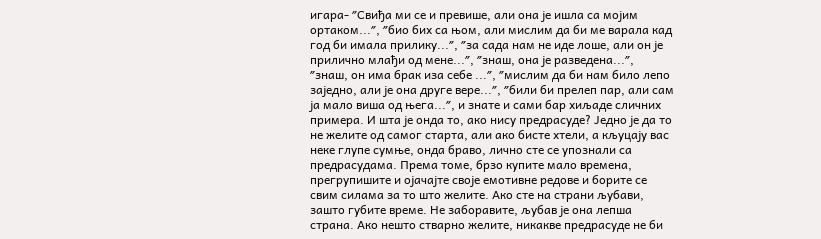игара- ″Свиђа ми се и превише, али она је ишла са мојим ортаком...″, ″био бих са њом, али мислим да би ме варала кад год би имала прилику...″, ″за сада нам не иде лоше, али он је прилично млађи од мене...″, ″знаш, она је разведена...″, ″знаш, он има брак иза себе ...″, ″мислим да би нам било лепо заједно, али је она друге вере...″, ″били би прелеп пар, али сам ја мало виша од њега...″, и знате и сами бар хиљаде сличних примера. И шта је онда то, ако нису предрасуде? Једно је да то не желите од самог старта, али ако бисте хтели, а кљуцају вас неке глупе сумње, онда браво, лично сте се упознали са предрасудама. Према томе, брзо купите мало времена, прегрупишите и ојачајте своје емотивне редове и борите се свим силама за то што желите. Ако сте на страни љубави, зашто губите време. Не заборавите, љубав је она лепша страна. Ако нешто стварно желите, никакве предрасуде не би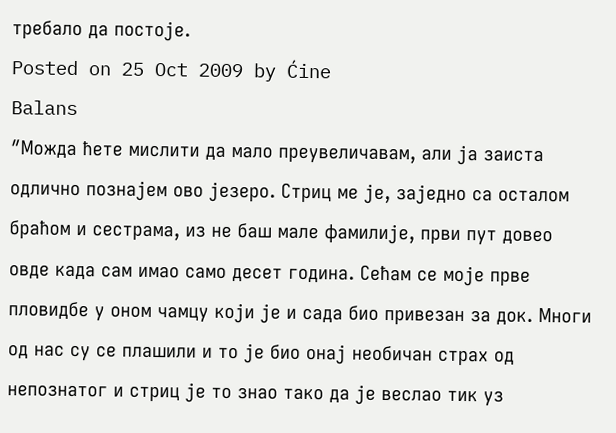требало да постоје.
Posted on 25 Oct 2009 by Ćine
Balans
″Можда ћете мислити да мало преувеличавам, али ја заиста одлично познајем ово језеро. Стриц ме је, заједно са осталом браћом и сестрама, из не баш мале фамилије, први пут довео овде када сам имао само десет година. Сећам се моје прве пловидбе у оном чамцу који је и сада био привезан за док. Многи од нас су се плашили и то је био онај необичан страх од непознатог и стриц је то знао тако да је веслао тик уз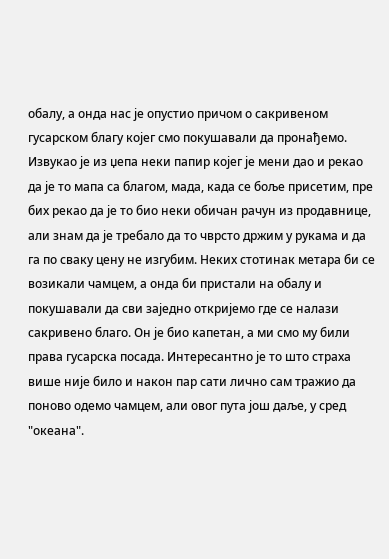обалу, а онда нас је опустио причом о сакривеном гусарском благу којег смо покушавали да пронађемо. Извукао је из џепа неки папир којег је мени дао и рекао да је то мапа са благом, мада, када се боље присетим, пре бих рекао да је то био неки обичан рачун из продавнице, али знам да је требало да то чврсто држим у рукама и да га по сваку цену не изгубим. Неких стотинак метара би се возикали чамцем, а онда би пристали на обалу и покушавали да сви заједно откријемо где се налази сакривено благо. Он је био капетан, а ми смо му били права гусарска посада. Интересантно је то што страха више није било и након пар сати лично сам тражио да поново одемо чамцем, али овог пута још даље, у сред "океана".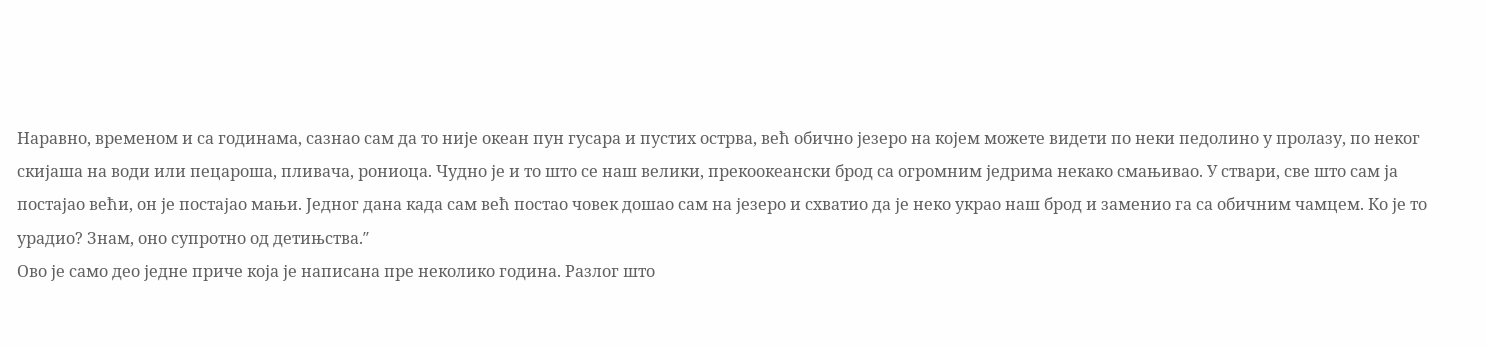Наравно, временом и са годинама, сазнао сам да то није океан пун гусара и пустих острва, већ обично језеро на којем можете видети по неки педолино у пролазу, по неког скијаша на води или пецароша, пливача, рониоца. Чудно је и то што се наш велики, прекоокеански брод са огромним једрима некако смањивао. У ствари, све што сам ја постајао већи, он је постајао мањи. Једног дана када сам већ постао човек дошао сам на језеро и схватио да је неко украо наш брод и заменио га са обичним чамцем. Ко је то урадио? Знам, оно супротно од детињства.″
Ово је само део једне приче која је написана пре неколико година. Разлог што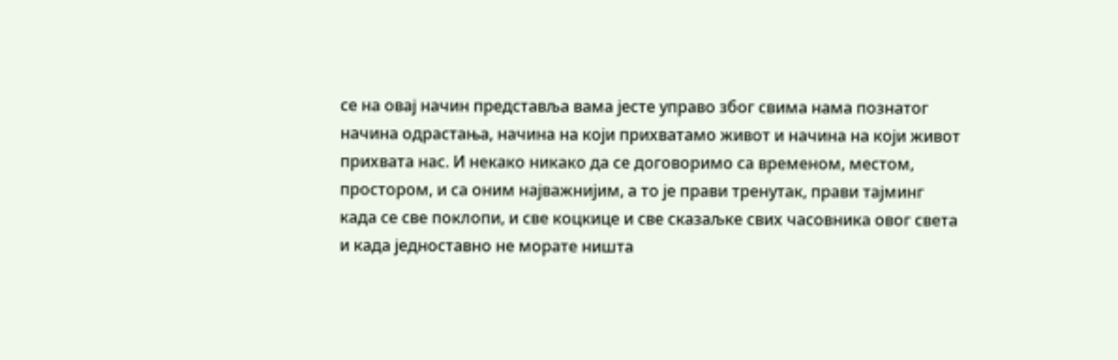се на овај начин представља вама јесте управо због свима нама познатог начина одрастања, начина на који прихватамо живот и начина на који живот прихвата нас. И некако никако да се договоримо са временом, местом, простором, и са оним најважнијим, а то је прави тренутак, прави тајминг када се све поклопи, и све коцкице и све сказаљке свих часовника овог света и када једноставно не морате ништа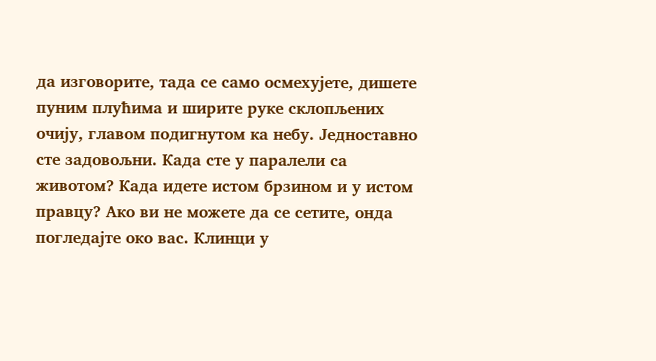да изговорите, тада се само осмехујете, дишете пуним плућима и ширите руке склопљених очију, главом подигнутом ка небу. Једноставно сте задовољни. Када сте у паралели са животом? Када идете истом брзином и у истом правцу? Ако ви не можете да се сетите, онда погледајте око вас. Клинци у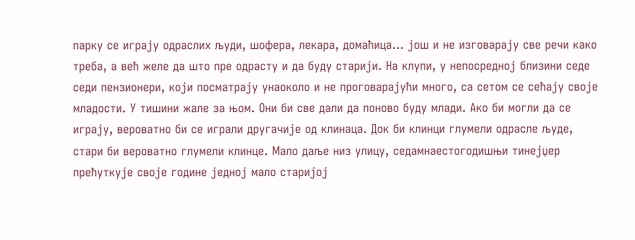парку се играју одраслих људи, шофера, лекара, домаћица... још и не изговарају све речи како треба, а већ желе да што пре одрасту и да буду старији. На клупи, у непосредној близини седе седи пензионери, који посматрају унаоколо и не проговарајући много, са сетом се сећају своје младости. У тишини жале за њом. Они би све дали да поново буду млади. Ако би могли да се играју, вероватно би се играли другачије од клинаца. Док би клинци глумели одрасле људе, стари би вероватно глумели клинце. Мало даље низ улицу, седамнаестогодишњи тинејџер прећуткује своје године једној мало старијој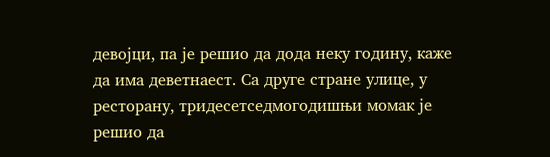девојци, па је решио да дода неку годину, каже да има деветнаест. Са друге стране улице, у ресторану, тридесетседмогодишњи момак је решио да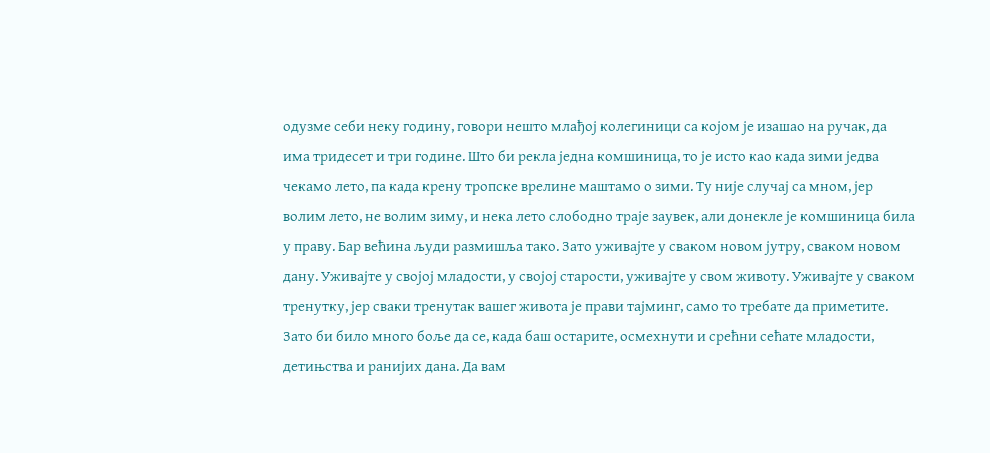одузме себи неку годину, говори нешто млађој колегиници са којом је изашао на ручак, да има тридесет и три године. Што би рекла једна комшиница, то је исто као када зими једва чекамо лето, па када крену тропске врелине маштамо о зими. Ту није случај са мном, јер волим лето, не волим зиму, и нека лето слободно траје заувек, али донекле је комшиница била у праву. Бар већина људи размишља тако. Зато уживајте у сваком новом јутру, сваком новом дану. Уживајте у својој младости, у својој старости, уживајте у свом животу. Уживајте у сваком тренутку, јер сваки тренутак вашег живота је прави тајминг, само то требате да приметите. Зато би било много боље да се, када баш остарите, осмехнути и срећни сећате младости, детињства и ранијих дана. Да вам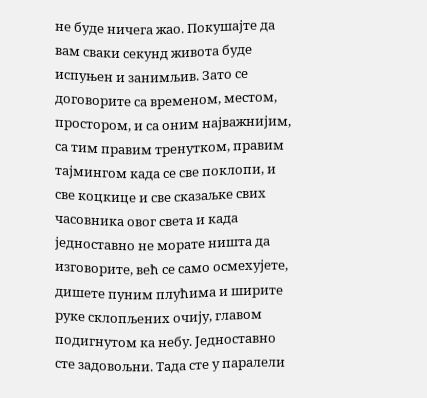не буде ничега жао. Покушајте да вам сваки секунд живота буде испуњен и занимљив. Зато се договорите са временом, местом, простором, и са оним најважнијим, са тим правим тренутком, правим тајмингом када се све поклопи, и све коцкице и све сказаљке свих часовника овог света и када једноставно не морате ништа да изговорите, већ се само осмехујете, дишете пуним плућима и ширите руке склопљених очију, главом подигнутом ка небу. Једноставно сте задовољни. Тада сте у паралели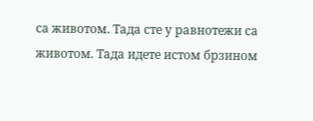са животом. Тада сте у равнотежи са животом. Тада идете истом брзином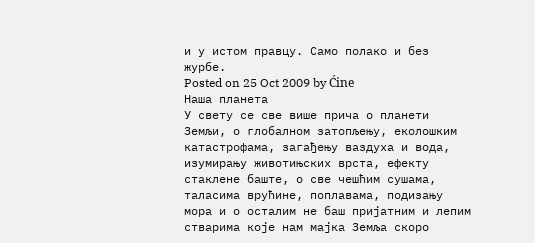и у истом правцу. Само полако и без журбе.
Posted on 25 Oct 2009 by Ćine
Наша планета
У свету се све више прича о планети Земљи, о глобалном затопљењу, еколошким катастрофама, загађењу ваздуха и вода, изумирању животињских врста, ефекту стаклене баште, о све чешћим сушама, таласима врућине, поплавама, подизању мора и о осталим не баш пријатним и лепим стварима које нам мајка Земља скоро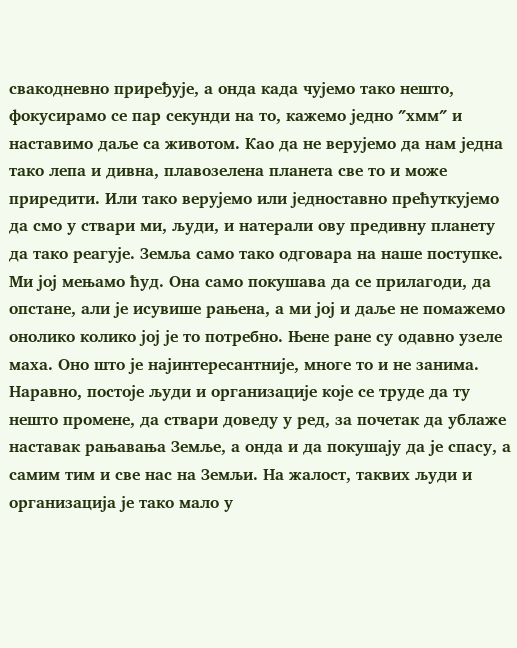свакодневно приређује, а онда када чујемо тако нешто, фокусирамо се пар секунди на то, кажемо једно ″хмм″ и наставимо даље са животом. Као да не верујемо да нам једна тако лепа и дивна, плавозелена планета све то и може приредити. Или тако верујемо или једноставно прећуткујемо да смо у ствари ми, људи, и натерали ову предивну планету да тако реагује. Земља само тако одговара на наше поступке. Ми јој мењамо ћуд. Она само покушава да се прилагоди, да опстане, али је исувише рањена, а ми јој и даље не помажемо онолико колико јој је то потребно. Њене ране су одавно узеле маха. Оно што је најинтересантније, многе то и не занима. Наравно, постоје људи и организације које се труде да ту нешто промене, да ствари доведу у ред, за почетак да ублаже наставак рањавања Земље, а онда и да покушају да је спасу, а самим тим и све нас на Земљи. На жалост, таквих људи и организација је тако мало у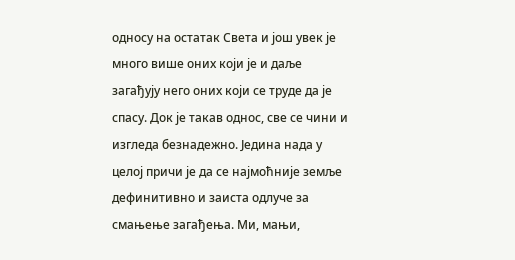односу на остатак Света и још увек је много више оних који је и даље загађују него оних који се труде да је спасу. Док је такав однос, све се чини и изгледа безнадежно. Једина нада у целој причи је да се најмоћније земље дефинитивно и заиста одлуче за смањење загађења. Ми, мањи,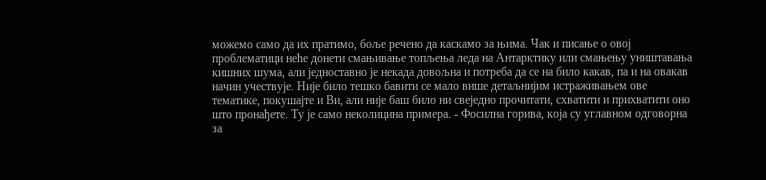можемо само да их пратимо, боље речено да каскамо за њима. Чак и писање о овој проблематици неће донети смањивање топљења леда на Антарктику или смањењу уништавања кишних шума, али једноставно је некада довољна и потреба да се на било какав, па и на овакав начин учествује. Није било тешко бавити се мало више детаљнијим истраживањем ове тематике, покушајте и Ви, али није баш било ни свеједно прочитати, схватити и прихватити оно што пронађете. Ту је само неколицина примера. - Фосилна горива, која су углавном одговорна за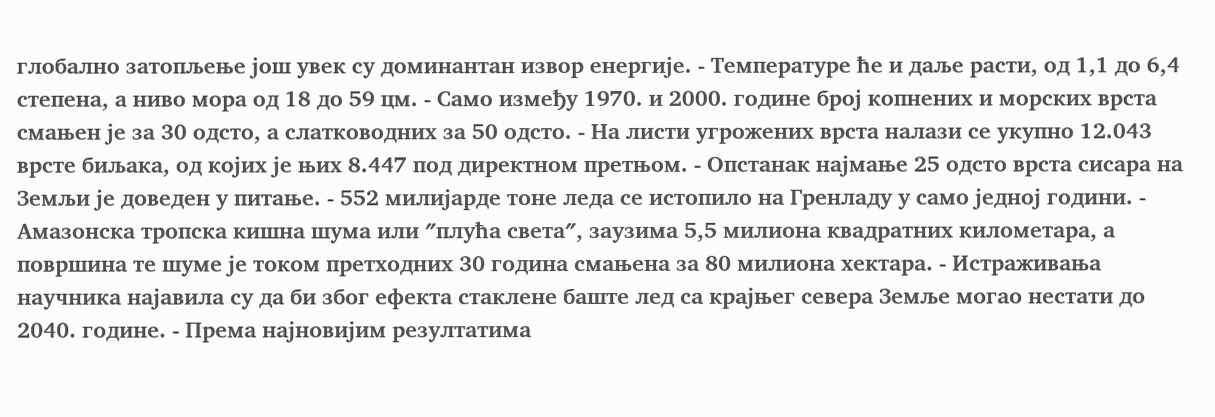глобално затопљење још увек су доминантан извор енергије. - Температуре ће и даље расти, од 1,1 до 6,4 степена, а ниво мора од 18 до 59 цм. - Само између 1970. и 2000. године број копнених и морских врста смањен је за 30 одсто, а слатководних за 50 одсто. - На листи угрожених врста налази се укупно 12.043 врсте биљака, од којих је њих 8.447 под директном претњом. - Опстанак најмање 25 одсто врста сисара на Земљи је доведен у питање. - 552 милијарде тоне леда се истопило на Гренладу у само једној години. - Амазонска тропска кишна шума или ″плућа света″, заузима 5,5 милиона квадратних километара, а површина те шуме је током претходних 30 година смањена за 80 милиона хектара. - Истраживања научника најавила су да би због ефекта стаклене баште лед са крајњег севера Земље могао нестати до 2040. године. - Према најновијим резултатима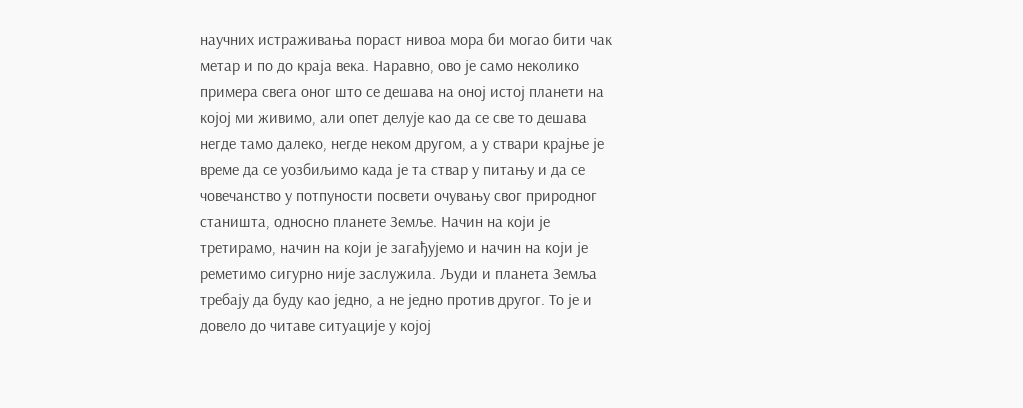научних истраживања пораст нивоа мора би могао бити чак метар и по до краја века. Наравно, ово је само неколико примера свега оног што се дешава на оној истој планети на којој ми живимо, али опет делује као да се све то дешава негде тамо далеко, негде неком другом, а у ствари крајње је време да се уозбиљимо када је та ствар у питању и да се човечанство у потпуности посвети очувању свог природног станишта, односно планете Земље. Начин на који је третирамо, начин на који је загађујемо и начин на који је реметимо сигурно није заслужила. Људи и планета Земља требају да буду као једно, а не једно против другог. То је и довело до читаве ситуације у којој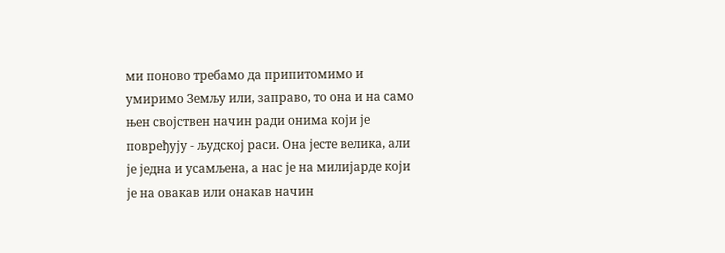ми поново требамо да припитомимо и умиримо Земљу или, заправо, то она и на само њен својствен начин ради онима који је повређују - људској раси. Она јесте велика, али је једна и усамљена, а нас је на милијарде који је на овакав или онакав начин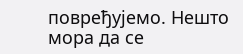повређујемо. Нешто мора да се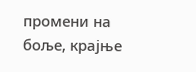промени на боље, крајње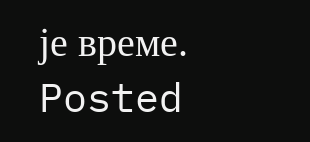је време.
Posted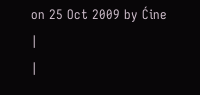on 25 Oct 2009 by Ćine
|
|